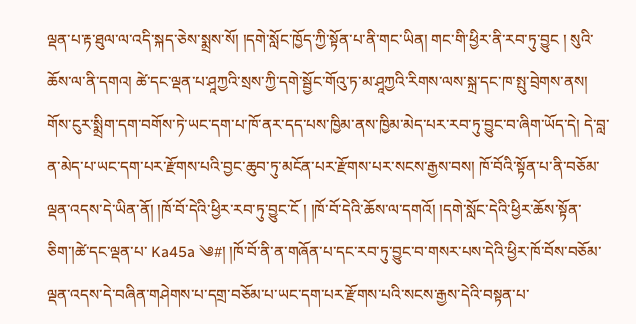ལྡན་པ་རྟ་ཐུལ་ལ་འདི་སྐད་ཅེས་སྨྲས་སོ། །དགེ་སློང་ཁྱོད་ཀྱི་སྟོན་པ་ནི་གང་ཡིན། གང་གི་ཕྱིར་ནི་རབ་ཏུ་བྱུང ། སུའི་ཆོས་ལ་ནི་དགའ། ཚེ་དང་ལྡན་པ་ཤཱཀྱའི་སྲས་ཀྱི་དགེ་སྦྱོང་གོའུ་ཏ་མ་ཤཱཀྱའི་རིགས་ལས་སྐྲ་དང་ཁ་སྤུ་བྲེགས་ནས། གོས་ངུར་སྨྲིག་དག་བགོས་ཏེ་ཡང་དག་པ་ཁོ་ནར་དད་པས་ཁྱིམ་ནས་ཁྱིམ་མེད་པར་རབ་ཏུ་བྱུང་བ་ཞིག་ཡོད་དེ། དེ་བླ་ན་མེད་པ་ཡང་དག་པར་རྫོགས་པའི་བྱང་ཆུབ་ཏུ་མངོན་པར་རྫོགས་པར་སངས་རྒྱས་བས། ཁོ་བོའི་སྟོན་པ་ནི་བཅོམ་ལྡན་འདས་དེ་ཡིན་ནོ། །ཁོ་བོ་དེའི་ཕྱིར་རབ་ཏུ་བྱུང་ངོ ། །ཁོ་བོ་དེའི་ཆོས་ལ་དགའོ། །དགེ་སློང་དེའི་ཕྱིར་ཆོས་སྟོན་ཅིག་།ཚེ་དང་ལྡན་པ་ Ka45a ༄#། །ཁོ་བོ་ནི་ན་གཞོན་པ་དང་རབ་ཏུ་བྱུང་བ་གསར་པས་དེའི་ཕྱིར་ཁོ་བོས་བཅོམ་ལྡན་འདས་དེ་བཞིན་གཤེགས་པ་དགྲ་བཅོམ་པ་ཡང་དག་པར་རྫོགས་པའི་སངས་རྒྱས་དེའི་བསྟན་པ་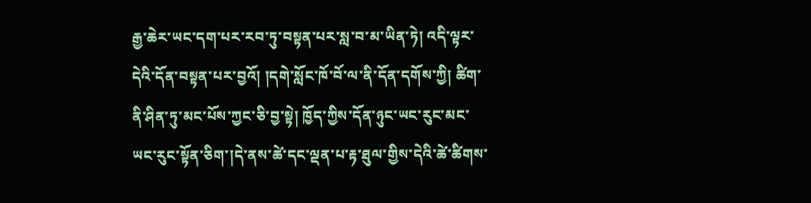རྒྱ་ཆེར་ཡང་དག་པར་རབ་ཏུ་བསྟན་པར་སླ་བ་མ་ཡིན་ཏེ། འདི་ལྟར་དེའི་དོན་བསྟན་པར་བྱའོ། །དགེ་སློང་ཁོ་བོ་ལ་ནི་དོན་དགོས་ཀྱི། ཚིག་ནི་ཤིན་ཏུ་མང་པོས་ཀྱང་ཅི་བྱ་སྟེ། ཁྱོད་ཀྱིས་དོན་ཉུང་ཡང་རུང་མང་ཡང་རུང་སྟོན་ཅིག་།དེ་ནས་ཚེ་དང་ལྡན་པ་རྟ་ཐུལ་གྱིས་དེའི་ཚེ་ཚིགས་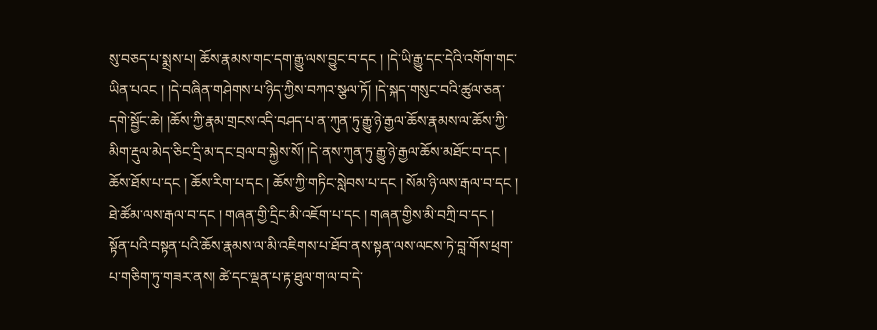སུ་བཅད་པ་སྨྲས་པ། ཆོས་རྣམས་གང་དག་རྒྱུ་ལས་བྱུང་བ་དང ། །དེ་ཡི་རྒྱུ་དང་དེའི་འགོག་གང་ཡིན་པའང ། །དེ་བཞིན་གཤེགས་པ་ཉིད་ཀྱིས་བཀའ་སྩལ་ཏོ། །དེ་སྐད་གསུང་བའི་ཚུལ་ཅན་དགེ་སྦྱོང་ཆེ། །ཆོས་ཀྱི་རྣམ་གྲངས་འདི་བཤད་པ་ན་ཀུན་ཏུ་རྒྱུ་ཉེ་རྒྱལ་ཆོས་རྣམས་ལ་ཆོས་ཀྱི་མིག་རྡུལ་མེད་ཅིང་དྲི་མ་དང་བྲལ་བ་སྐྱེས་སོ། །དེ་ནས་ཀུན་ཏུ་རྒྱུ་ཉེ་རྒྱལ་ཆོས་མཐོང་བ་དང ། ཆོས་ཐོས་པ་དང ། ཆོས་རིག་པ་དང ། ཆོས་ཀྱི་གཏིང་སླེབས་པ་དང ། སོམ་ཉི་ལས་རྒལ་བ་དང ། ཐེ་ཚོམ་ལས་རྒལ་བ་དང ། གཞན་གྱི་དྲིང་མི་འཇོག་པ་དང ། གཞན་གྱིས་མི་བཀྲི་བ་དང ། སྟོན་པའི་བསྟན་པའི་ཆོས་རྣམས་ལ་མི་འཇིགས་པ་ཐོབ་ནས་སྟན་ལས་ལངས་ཏེ་བླ་གོས་ཕྲག་པ་གཅིག་ཏུ་གཟར་ནས། ཚེ་དང་ལྡན་པ་རྟ་ཐུལ་ག་ལ་བ་དེ་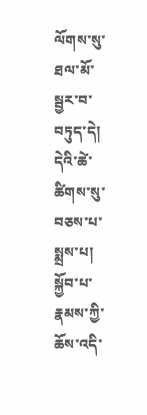ལོགས་སུ་ཐལ་མོ་སྦྱར་བ་བཏུད་དེ། དེའི་ཚེ་ཚིགས་སུ་བཅས་པ་སྨྲས་པ། སྐྱོབ་པ་རྣམས་ཀྱི་ཆོས་འདི་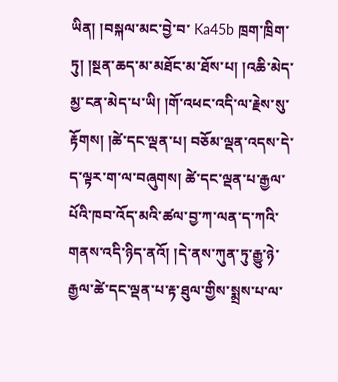ཡིན། །བསྐལ་མང་བྱེ་བ་ Ka45b ཁྲག་ཁྲིག་ཏུ། །སྔན་ཆད་མ་མཐོང་མ་ཐོས་པ། །འཆི་མེད་མྱ་ངན་མེད་པ་ཡི། །གོ་འཕང་འདི་ལ་རྗེས་སུ་རྟོགས། །ཚེ་དང་ལྡན་པ། བཅོམ་ལྡན་འདས་དེ་ད་ལྟར་ག་ལ་བཞུགས། ཚེ་དང་ལྡན་པ་རྒྱལ་པོའི་ཁབ་འོད་མའི་ཚལ་བྱ་ཀ་ལན་ད་ཀའི་གནས་འདི་ཉིད་ནའོ། །དེ་ནས་ཀུན་ཏུ་རྒྱུ་ཉེ་རྒྱལ་ཚེ་དང་ལྡན་པ་རྟ་ཐུལ་གྱིས་སྨྲས་པ་ལ་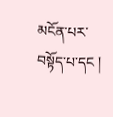མངོན་པར་བསྟོད་པ་དང །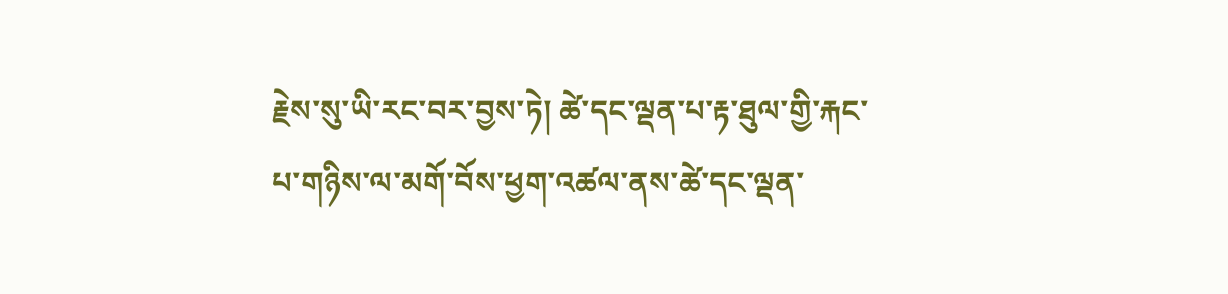རྗེས་སུ་ཡི་རང་བར་བྱས་ཏེ། ཚེ་དང་ལྡན་པ་རྟ་ཐུལ་གྱི་རྐང་པ་གཉིས་ལ་མགོ་བོས་ཕྱག་འཚལ་ནས་ཚེ་དང་ལྡན་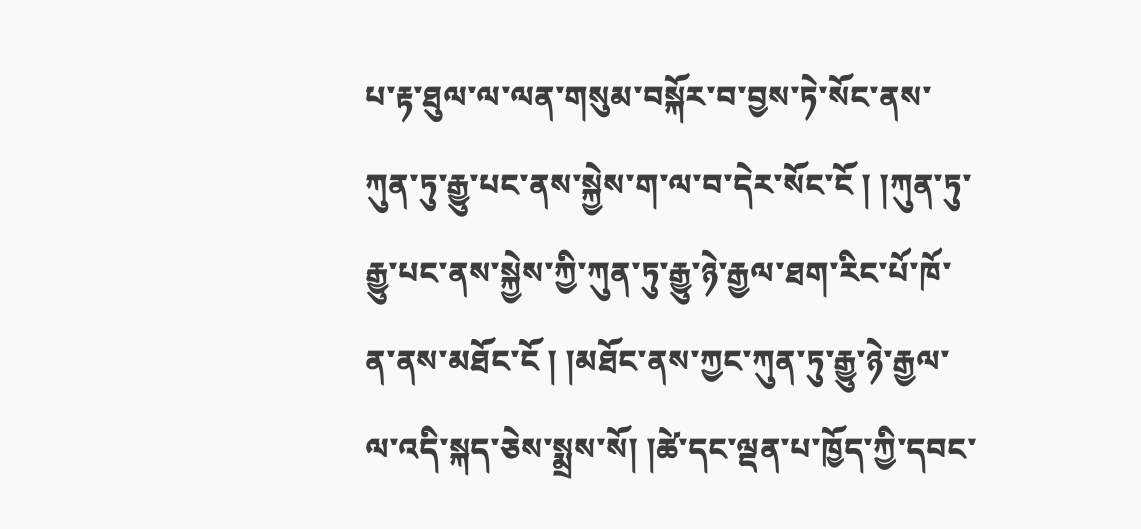པ་རྟ་ཐུལ་ལ་ལན་གསུམ་བསྐོར་བ་བྱས་ཏེ་སོང་ནས་ཀུན་ཏུ་རྒྱུ་པང་ནས་སྐྱེས་ག་ལ་བ་དེར་སོང་ངོ ། །ཀུན་ཏུ་རྒྱུ་པང་ནས་སྐྱེས་ཀྱི་ཀུན་ཏུ་རྒྱུ་ཉེ་རྒྱལ་ཐག་རིང་པོ་ཁོ་ན་ནས་མཐོང་ངོ ། །མཐོང་ནས་ཀྱང་ཀུན་ཏུ་རྒྱུ་ཉེ་རྒྱལ་ལ་འདི་སྐད་ཅེས་སྨྲས་སོ། །ཚེ་དང་ལྡན་པ་ཁྱོད་ཀྱི་དབང་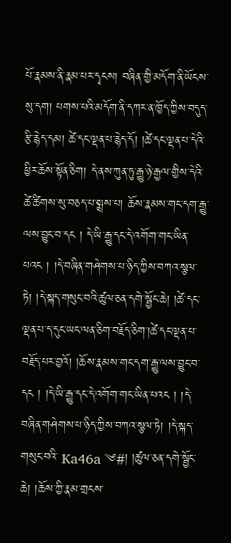པོ་རྣམས་ནི་རྣམ་པར་དྭངས། བཞིན་གྱི་མདོག་ནི་ཡོངས་སུ་དག། པགས་པའི་མདོག་ནི་དཀར་ན་ཁྱོད་ཀྱིས་བདུད་རྩི་རྙེད་དམ། ཚེ་དང་ལྡན་པ་རྙེད་དོ། །ཚེ་དང་ལྡན་པ་དེའི་ཕྱིར་ཆོས་སྟོན་ཅིག། དེ་ནས་ཀུན་ཏུ་རྒྱུ་ཉེ་རྒྱལ་གྱིས་དེའི་ཚེ་ཚིགས་སུ་བཅད་པ་སྨྲས་པ། ཆོས་རྣམས་གང་དག་རྒྱུ་ལས་བྱུང་བ་དང ། དེ་ཡི་རྒྱུ་དང་དེ་འགོག་གང་ཡིན་པའང ། །དེ་བཞིན་གཤེགས་པ་ཉིད་ཀྱིས་བཀའ་སྩལ་ཏེ། །དེ་སྐད་གསུང་བའི་ཚུལ་ཅན་དགེ་སྦྱོང་ཆེ། །ཚེ་དང་ལྡན་པ་ད་དུང་ཡང་ལན་ཅིག་བརྗོད་ཅིག་།ཚེ་དང་ལྡན་པ་བརྗོད་པར་བྱའོ། །ཆོས་རྣམས་གང་དག་རྒྱུ་ལས་བྱུང་བ་དང ། །དེ་ཡི་རྒྱུ་དང་དེ་འགོག་གང་ཡིན་པའང ། །དེ་བཞིན་གཤེགས་པ་ཉིད་ཀྱིས་བཀའ་སྩལ་ཏེ། །དེ་སྐད་གསུང་བའི་ Ka46a ༄#། །ཚུལ་ཅན་དགེ་སྦྱོང་ཆེ། །ཆོས་ཀྱི་རྣམ་གྲངས་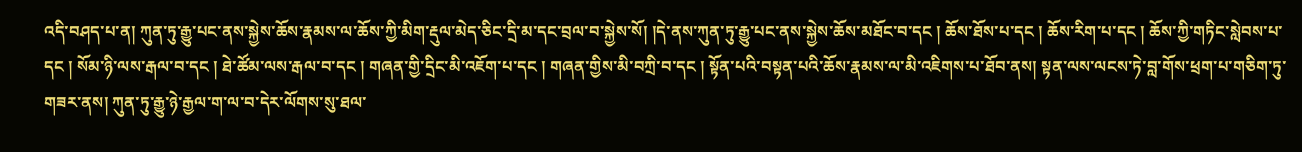འདི་བཤད་པ་ན། ཀུན་ཏུ་རྒྱུ་པང་ནས་སྐྱེས་ཆོས་རྣམས་ལ་ཆོས་ཀྱི་མིག་རྡུལ་མེད་ཅིང་དྲི་མ་དང་བྲལ་བ་སྐྱེས་སོ། །དེ་ནས་ཀུན་ཏུ་རྒྱུ་པང་ནས་སྐྱེས་ཆོས་མཐོང་བ་དང ། ཆོས་ཐོས་པ་དང ། ཆོས་རིག་པ་དང ། ཆོས་ཀྱི་གཏིང་སླེབས་པ་དང ། སོམ་ཉི་ལས་རྒལ་བ་དང ། ཐེ་ཚོམ་ལས་རྒལ་བ་དང ། གཞན་གྱི་དྲིང་མི་འཇོག་པ་དང ། གཞན་གྱིས་མི་བཀྲི་བ་དང ། སྟོན་པའི་བསྟན་པའི་ཆོས་རྣམས་ལ་མི་འཇིགས་པ་ཐོབ་ནས། སྟན་ལས་ལངས་ཏེ་བླ་གོས་ཕྲག་པ་གཅིག་ཏུ་གཟར་ནས། ཀུན་ཏུ་རྒྱུ་ཉེ་རྒྱལ་ག་ལ་བ་དེར་ལོགས་སུ་ཐལ་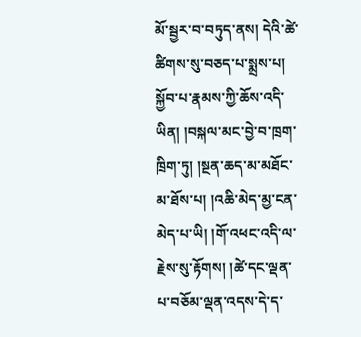མོ་སྦྱར་བ་བཏུད་ནས། དེའི་ཚེ་ཚིགས་སུ་བཅད་པ་སྨྲས་པ། སྐྱོབ་པ་རྣམས་ཀྱི་ཆོས་འདི་ཡིན། །བསྐལ་མང་བྱེ་བ་ཁྲག་ཁྲིག་ཏུ། །སྔན་ཆད་མ་མཐོང་མ་ཐོས་པ། །འཆི་མེད་མྱ་ངན་མེད་པ་ཡི། །གོ་འཕང་འདི་ལ་རྗེས་སུ་རྟོགས། །ཚེ་དང་ལྡན་པ་བཅོམ་ལྡན་འདས་དེ་ད་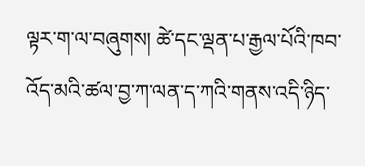ལྟར་ག་ལ་བཞུགས། ཚེ་དང་ལྡན་པ་རྒྱལ་པོའི་ཁབ་འོད་མའི་ཚལ་བྱ་ཀ་ལན་ད་ཀའི་གནས་འདི་ཉིད་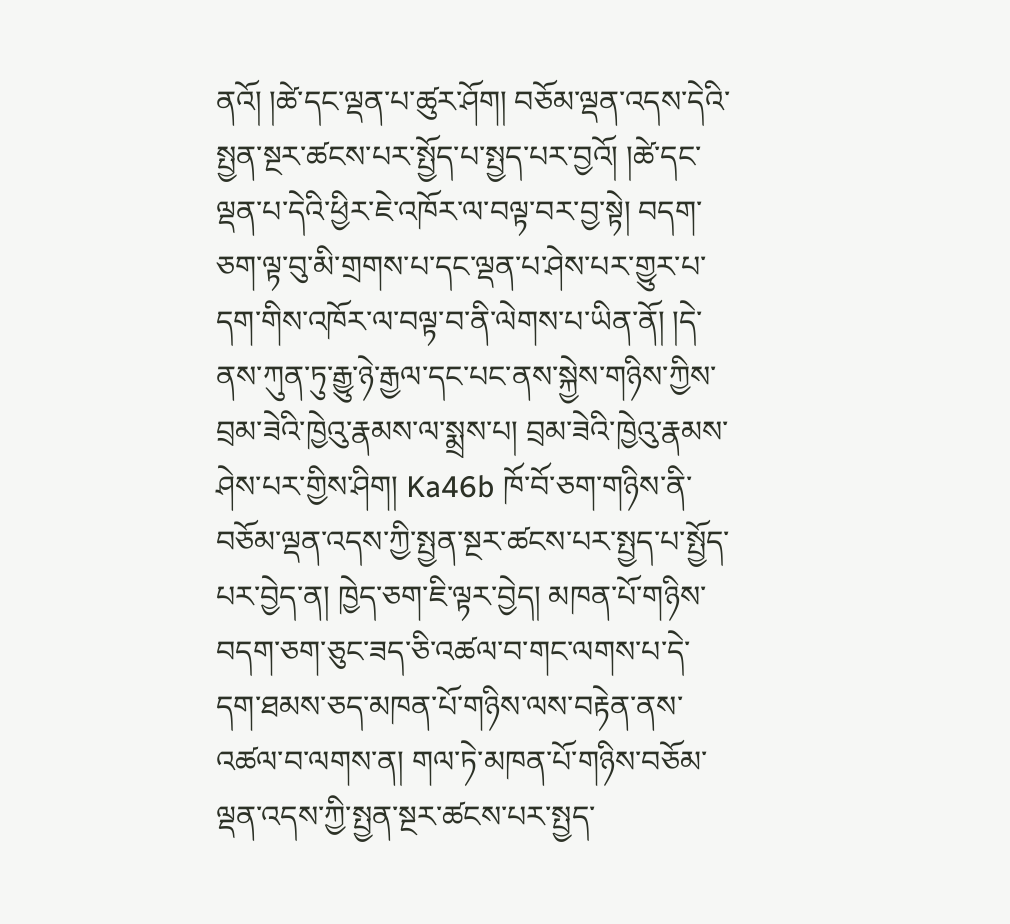ནའོ། །ཚེ་དང་ལྡན་པ་ཚུར་ཤོག། བཅོམ་ལྡན་འདས་དེའི་སྤྱན་སྔར་ཚངས་པར་སྤྱོད་པ་སྤྱད་པར་བྱའོ། །ཚེ་དང་ལྡན་པ་དེའི་ཕྱིར་ཇེ་འཁོར་ལ་བལྟ་བར་བྱ་སྟེ། བདག་ཅག་ལྟ་བུ་མི་གྲགས་པ་དང་ལྡན་པ་ཤེས་པར་གྱུར་པ་དག་གིས་འཁོར་ལ་བལྟ་བ་ནི་ལེགས་པ་ཡིན་ནོ། །དེ་ནས་ཀུན་ཏུ་རྒྱུ་ཉེ་རྒྱལ་དང་པང་ནས་སྐྱེས་གཉིས་ཀྱིས་བྲམ་ཟེའི་ཁྱེའུ་རྣམས་ལ་སྨྲས་པ། བྲམ་ཟེའི་ཁྱེའུ་རྣམས་ཤེས་པར་གྱིས་ཤིག། Ka46b ཁོ་བོ་ཅག་གཉིས་ནི་བཅོམ་ལྡན་འདས་ཀྱི་སྤྱན་སྔར་ཚངས་པར་སྤྱད་པ་སྤྱོད་པར་བྱེད་ན། ཁྱེད་ཅག་ཇི་ལྟར་བྱེད། མཁན་པོ་གཉིས་བདག་ཅག་ཅུང་ཟད་ཅི་འཚལ་བ་གང་ལགས་པ་དེ་དག་ཐམས་ཅད་མཁན་པོ་གཉིས་ལས་བརྟེན་ནས་འཚལ་བ་ལགས་ན། གལ་ཏེ་མཁན་པོ་གཉིས་བཅོམ་ལྡན་འདས་ཀྱི་སྤྱན་སྔར་ཚངས་པར་སྤྱད་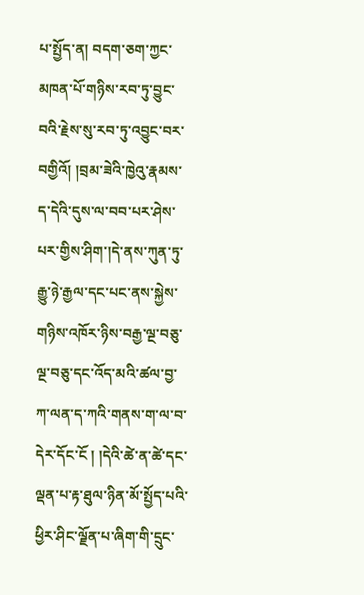པ་སྤྱོད་ན། བདག་ཅག་ཀྱང་མཁན་པོ་གཉིས་རབ་ཏུ་བྱུང་བའི་རྗེས་སུ་རབ་ཏུ་འབྱུང་བར་བགྱིའོ། །བྲམ་ཟེའི་ཁྱེའུ་རྣམས་ད་དེའི་དུས་ལ་བབ་པར་ཤེས་པར་གྱིས་ཤིག་།དེ་ནས་ཀུན་ཏུ་རྒྱུ་ཉེ་རྒྱལ་དང་པང་ནས་སྐྱེས་གཉིས་འཁོར་ཉིས་བརྒྱ་ལྔ་བཅུ་ལྔ་བཅུ་དང་འོད་མའི་ཚལ་བྱ་ཀ་ལན་ད་ཀའི་གནས་ག་ལ་བ་དེར་དོང་ངོ ། །དེའི་ཚེ་ན་ཚེ་དང་ལྡན་པ་རྟ་ཐུལ་ཉིན་མོ་སྤྱོད་པའི་ཕྱིར་ཤིང་ལྗོན་པ་ཞིག་གི་དྲུང་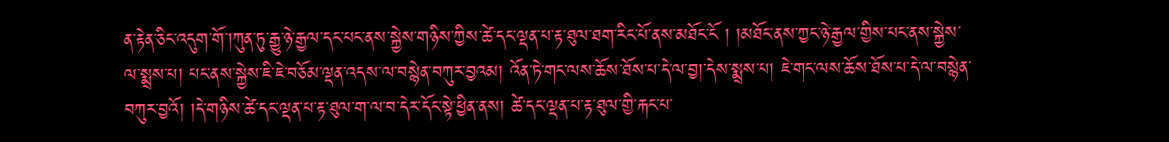ན་རྟེན་ཅིང་འདུག་གོ་།ཀུན་ཏུ་རྒྱུ་ཉེ་རྒྱལ་དང་པང་ནས་སྐྱེས་གཉིས་ཀྱིས་ཚེ་དང་ལྡན་པ་རྟ་ཐུལ་ཐག་རིང་པོ་ནས་མཐོང་ངོ ། །མཐོང་ནས་ཀྱང་ཉེ་རྒྱལ་གྱིས་པང་ནས་སྐྱེས་ལ་སྨྲས་པ། པང་ནས་སྐྱེས་ཇི་ཇེ་བཅོམ་ལྡན་འདས་ལ་བསྙེན་བཀུར་བྱའམ། འོན་ཏེ་གང་ལས་ཆོས་ཐོས་པ་དེ་ལ་བྱ།་དེས་སྨྲས་པ། ཇེ་གང་ལས་ཆོས་ཐོས་པ་དེ་ལ་བསྙེན་བཀུར་བྱའོ། །དེ་གཉིས་ཚེ་དང་ལྡན་པ་རྟ་ཐུལ་ག་ལ་བ་དེར་དོང་སྟེ་ཕྱིན་ནས། ཚེ་དང་ལྡན་པ་རྟ་ཐུལ་གྱི་རྐང་པ་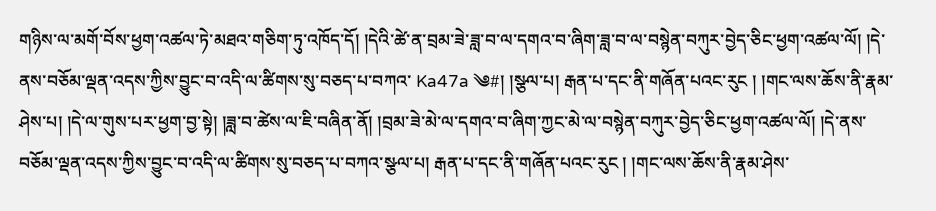གཉིས་ལ་མགོ་བོས་ཕྱག་འཚལ་ཏེ་མཐའ་གཅིག་ཏུ་འཁོད་དོ། །དེའི་ཚེ་ན་བྲམ་ཟེ་ཟླ་བ་ལ་དགའ་བ་ཞིག་ཟླ་བ་ལ་བསྙེན་བཀུར་བྱེད་ཅིང་ཕྱག་འཚལ་ལོ། །དེ་ནས་བཅོམ་ལྡན་འདས་ཀྱིས་བྱུང་བ་འདི་ལ་ཚིགས་སུ་བཅད་པ་བཀའ་ Ka47a ༄#། །སྩལ་པ། རྒན་པ་དང་ནི་གཞོན་པའང་རུང ། །གང་ལས་ཆོས་ནི་རྣམ་ཤེས་པ། །དེ་ལ་གུས་པར་ཕྱག་བྱ་སྟེ། །ཟླ་བ་ཚེས་ལ་ཇི་བཞིན་ནོ། །བྲམ་ཟེ་མེ་ལ་དགའ་བ་ཞིག་ཀྱང་མེ་ལ་བསྙེན་བཀུར་བྱེད་ཅིང་ཕྱག་འཚལ་ལོ། །དེ་ནས་བཅོམ་ལྡན་འདས་ཀྱིས་བྱུང་བ་འདི་ལ་ཚིགས་སུ་བཅད་པ་བཀའ་སྩལ་པ། རྒན་པ་དང་ནི་གཞོན་པའང་རུང ། །གང་ལས་ཆོས་ནི་རྣམ་ཤེས་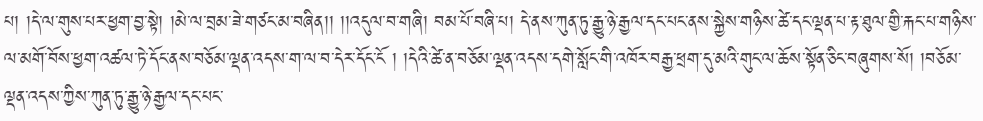པ། །དེ་ལ་གུས་པར་ཕྱག་བྱ་སྟེ། །མེ་ལ་བྲམ་ཟེ་གཙང་མ་བཞིན།། །།འདུལ་བ་གཞི། བམ་པོ་བཞི་པ། དེ་ནས་ཀུན་ཏུ་རྒྱུ་ཉེ་རྒྱལ་དང་པང་ནས་སྐྱེས་གཉིས་ཚེ་དང་ལྡན་པ་རྟ་ཐུལ་གྱི་རྐང་པ་གཉིས་ལ་མགོ་བོས་ཕྱག་འཚལ་ཏེ་དོང་ནས་བཅོམ་ལྡན་འདས་ག་ལ་བ་དེར་དོང་ངོ ། །དེའི་ཚེ་ན་བཅོམ་ལྡན་འདས་དགེ་སློང་གི་འཁོར་བརྒྱ་ཕྲག་དུ་མའི་གུང་ལ་ཆོས་སྟོན་ཅིང་བཞུགས་སོ། །བཅོམ་ལྡན་འདས་ཀྱིས་ཀུན་ཏུ་རྒྱུ་ཉེ་རྒྱལ་དང་པང་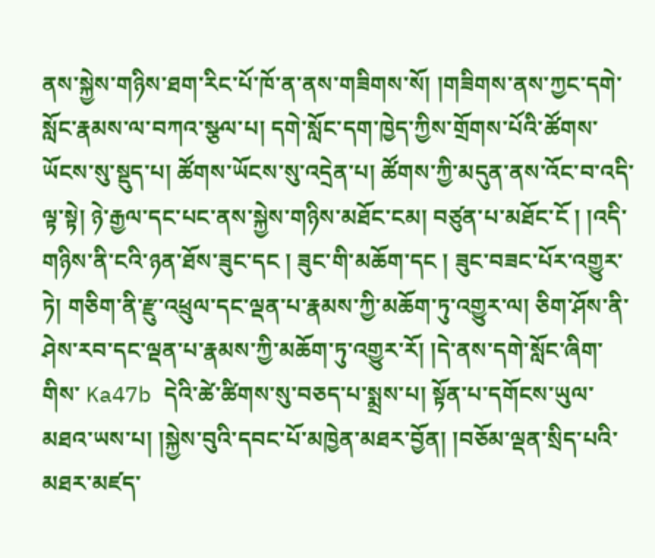ནས་སྐྱེས་གཉིས་ཐག་རིང་པོ་ཁོ་ན་ནས་གཟིགས་སོ། །གཟིགས་ནས་ཀྱང་དགེ་སློང་རྣམས་ལ་བཀའ་སྩལ་པ། དགེ་སློང་དག་ཁྱེད་ཀྱིས་གྲོགས་པོའི་ཚོགས་ཡོངས་སུ་སྡུད་པ། ཚོགས་ཡོངས་སུ་འདྲེན་པ། ཚོགས་ཀྱི་མདུན་ནས་འོང་བ་འདི་ལྟ་སྟེ། ཉེ་རྒྱལ་དང་པང་ནས་སྐྱེས་གཉིས་མཐོང་ངམ། བཙུན་པ་མཐོང་ངོ ། །འདི་གཉིས་ནི་ངའི་ཉན་ཐོས་ཟུང་དང ། ཟུང་གི་མཆོག་དང ། ཟུང་བཟང་པོར་འགྱུར་ཏེ། གཅིག་ནི་རྫུ་འཕྲུལ་དང་ལྡན་པ་རྣམས་ཀྱི་མཆོག་ཏུ་འགྱུར་ལ། ཅིག་ཤོས་ནི་ཤེས་རབ་དང་ལྡན་པ་རྣམས་ཀྱི་མཆོག་ཏུ་འགྱུར་རོ། །དེ་ནས་དགེ་སློང་ཞིག་གིས་ Ka47b དེའི་ཚེ་ཚིགས་སུ་བཅད་པ་སྨྲས་པ། སྟོན་པ་དགོངས་ཡུལ་མཐའ་ཡས་པ། །སྐྱེས་བུའི་དབང་པོ་མཁྱེན་མཐར་བྱོན། །བཅོམ་ལྡན་སྲིད་པའི་མཐར་མཛད་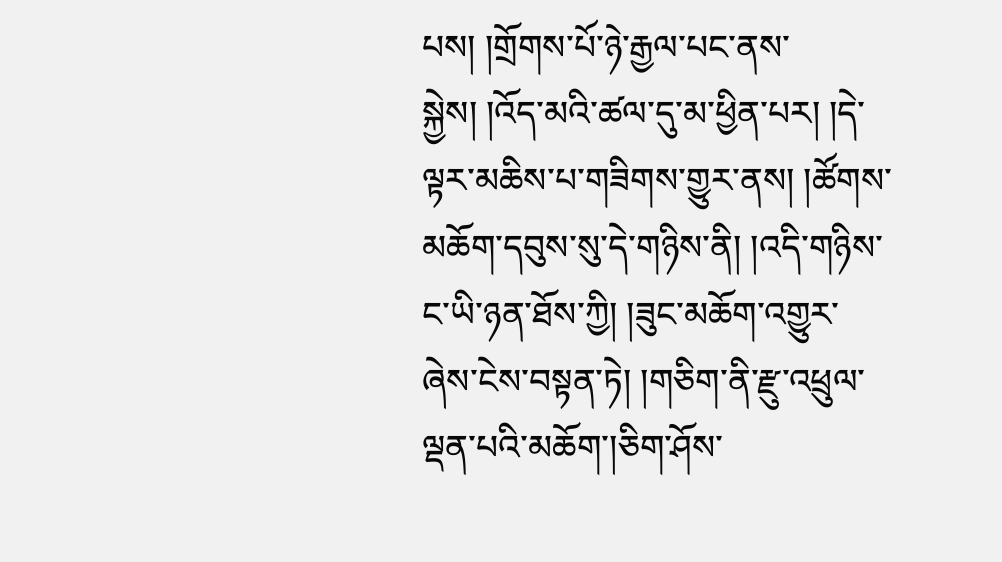པས། །གྲོགས་པོ་ཉེ་རྒྱལ་པང་ནས་སྐྱེས། །འོད་མའི་ཚལ་དུ་མ་ཕྱིན་པར། །དེ་ལྟར་མཆིས་པ་གཟིགས་གྱུར་ནས། །ཚོགས་མཆོག་དབུས་སུ་དེ་གཉིས་ནི། །འདི་གཉིས་ང་ཡི་ཉན་ཐོས་ཀྱི། །ཟུང་མཆོག་འགྱུར་ཞེས་ངེས་བསྟན་ཏེ། །གཅིག་ནི་རྫུ་འཕྲུལ་ལྡན་པའི་མཆོག་།ཅིག་ཤོས་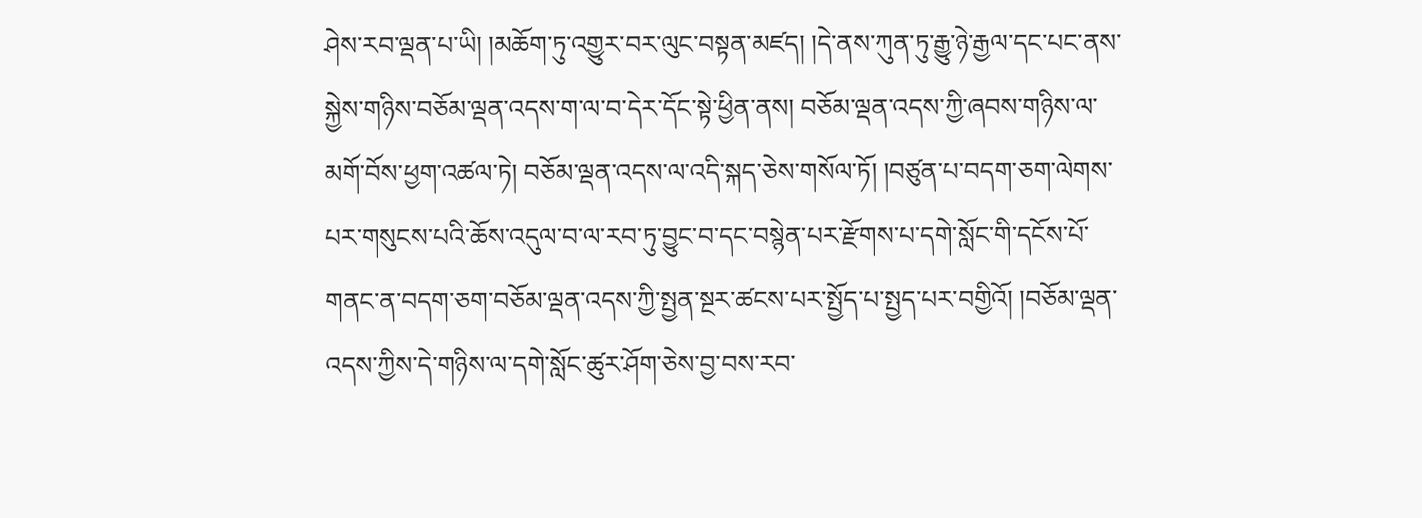ཤེས་རབ་ལྡན་པ་ཡི། །མཆོག་ཏུ་འགྱུར་བར་ལུང་བསྟན་མཛད། །དེ་ནས་ཀུན་ཏུ་རྒྱུ་ཉེ་རྒྱལ་དང་པང་ནས་སྐྱེས་གཉིས་བཅོམ་ལྡན་འདས་ག་ལ་བ་དེར་དོང་སྟེ་ཕྱིན་ནས། བཅོམ་ལྡན་འདས་ཀྱི་ཞབས་གཉིས་ལ་མགོ་བོས་ཕྱག་འཚལ་ཏེ། བཅོམ་ལྡན་འདས་ལ་འདི་སྐད་ཅེས་གསོལ་ཏོ། །བཙུན་པ་བདག་ཅག་ལེགས་པར་གསུངས་པའི་ཆོས་འདུལ་བ་ལ་རབ་ཏུ་བྱུང་བ་དང་བསྙེན་པར་རྫོགས་པ་དགེ་སློང་གི་དངོས་པོ་གནང་ན་བདག་ཅག་བཅོམ་ལྡན་འདས་ཀྱི་སྤྱན་སྔར་ཚངས་པར་སྤྱོད་པ་སྤྱད་པར་བགྱིའོ། །བཅོམ་ལྡན་འདས་ཀྱིས་དེ་གཉིས་ལ་དགེ་སློང་ཚུར་ཤོག་ཅེས་བྱ་བས་རབ་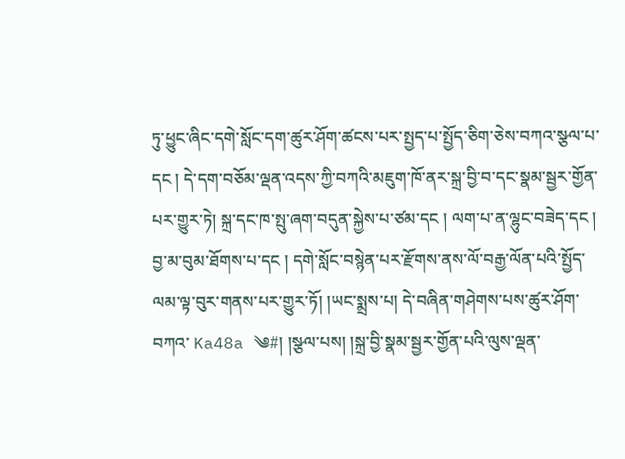ཏུ་ཕྱུང་ཞིང་དགེ་སློང་དག་ཚུར་ཤོག་ཚངས་པར་སྤྱད་པ་སྤྱོད་ཅིག་ཅེས་བཀའ་སྩལ་པ་དང ། དེ་དག་བཅོམ་ལྡན་འདས་ཀྱི་བཀའི་མཇུག་ཁོ་ནར་སྐྲ་བྱི་བ་དང་སྣམ་སྦྱར་གྱོན་པར་གྱུར་ཏེ། སྐྲ་དང་ཁ་སྤུ་ཞག་བདུན་སྐྱེས་པ་ཙམ་དང ། ལག་པ་ན་ལྷུང་བཟེད་དང ། བྱ་མ་བུམ་ཐོགས་པ་དང ། དགེ་སློང་བསྙེན་པར་རྫོགས་ནས་ལོ་བརྒྱ་ལོན་པའི་སྤྱོད་ལམ་ལྟ་བུར་གནས་པར་གྱུར་ཏོ། །ཡང་སྨྲས་པ། དེ་བཞིན་གཤེགས་པས་ཚུར་ཤོག་བཀའ་ Ka48a ༄#། །སྩལ་པས། །སྐྲ་བྱི་སྣམ་སྦྱར་གྱོན་པའི་ལུས་ལྡན་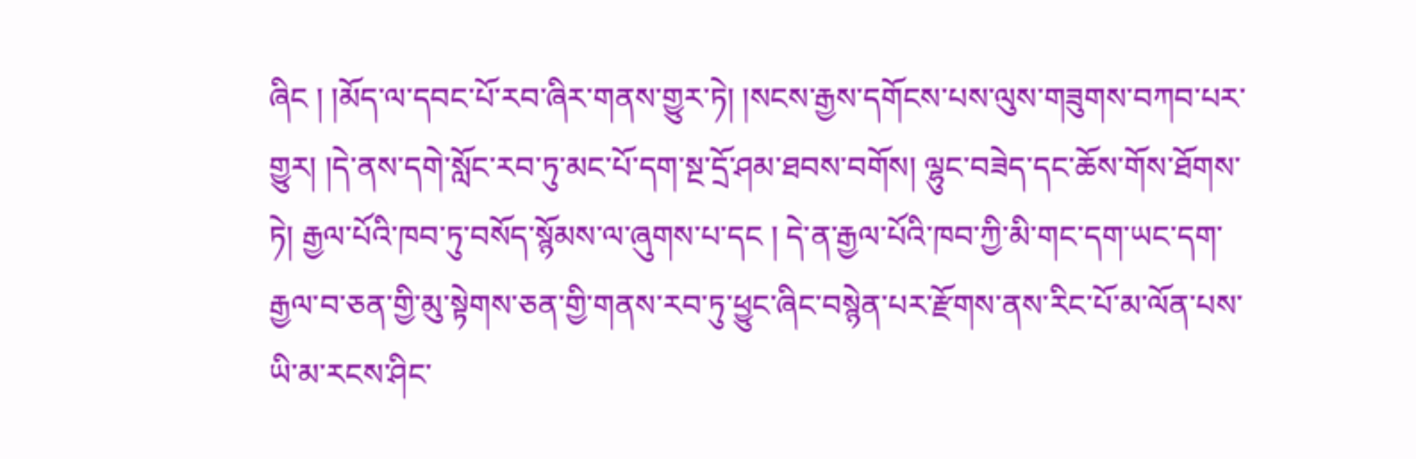ཞིང ། །མོད་ལ་དབང་པོ་རབ་ཞིར་གནས་གྱུར་ཏེ། །སངས་རྒྱས་དགོངས་པས་ལུས་གཟུགས་བཀབ་པར་གྱུར། །དེ་ནས་དགེ་སློང་རབ་ཏུ་མང་པོ་དག་སྔ་དྲོ་ཤམ་ཐབས་བགོས། ལྷུང་བཟེད་དང་ཆོས་གོས་ཐོགས་ཏེ། རྒྱལ་པོའི་ཁབ་ཏུ་བསོད་སྙོམས་ལ་ཞུགས་པ་དང ། དེ་ན་རྒྱལ་པོའི་ཁབ་ཀྱི་མི་གང་དག་ཡང་དག་རྒྱལ་བ་ཅན་གྱི་མུ་སྟེགས་ཅན་གྱི་གནས་རབ་ཏུ་ཕྱུང་ཞིང་བསྙེན་པར་རྫོགས་ནས་རིང་པོ་མ་ལོན་པས་ཡི་མ་རངས་ཤིང་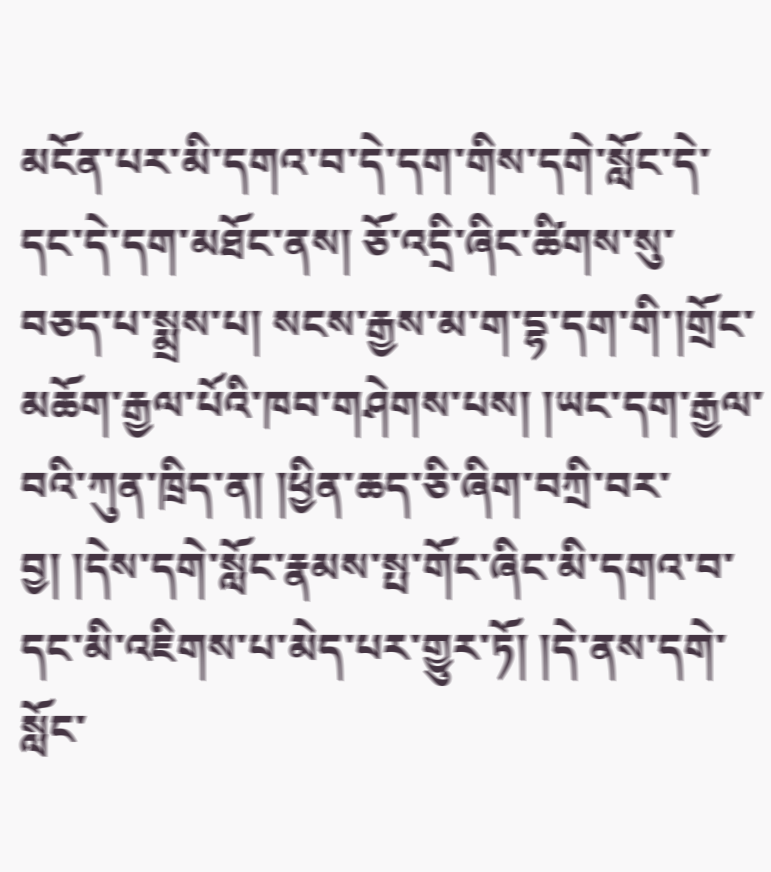མངོན་པར་མི་དགའ་བ་དེ་དག་གིས་དགེ་སློང་དེ་དང་དེ་དག་མཐོང་ནས། ཅོ་འདྲི་ཞིང་ཚིགས་སུ་བཅད་པ་སྨྲས་པ། སངས་རྒྱས་མ་ག་དྷ་དག་གི་།གྲོང་མཆོག་རྒྱལ་པོའི་ཁབ་གཤེགས་པས། །ཡང་དག་རྒྱལ་བའི་ཀུན་ཁྲིད་ན། །ཕྱིན་ཆད་ཅི་ཞིག་བཀྲི་བར་བྱ། །དེས་དགེ་སློང་རྣམས་སྤ་གོང་ཞིང་མི་དགའ་བ་དང་མི་འཇིགས་པ་མེད་པར་གྱུར་ཏོ། །དེ་ནས་དགེ་སློང་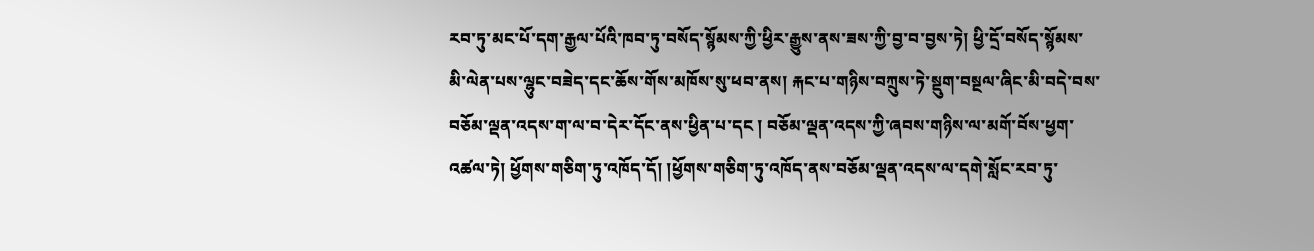རབ་ཏུ་མང་པོ་དག་རྒྱལ་པོའི་ཁབ་ཏུ་བསོད་སྙོམས་ཀྱི་ཕྱིར་རྒྱུས་ནས་ཟས་ཀྱི་བྱ་བ་བྱས་ཏེ། ཕྱི་དྲོ་བསོད་སྙོམས་མི་ལེན་པས་ལྷུང་བཟེད་དང་ཆོས་གོས་མཁོས་སུ་ཕབ་ནས། རྐང་པ་གཉིས་བཀྲུས་ཏེ་སྡུག་བསྔལ་ཞིང་མི་བདེ་བས་བཅོམ་ལྡན་འདས་ག་ལ་བ་དེར་དོང་ནས་ཕྱིན་པ་དང ། བཅོམ་ལྡན་འདས་ཀྱི་ཞབས་གཉིས་ལ་མགོ་བོས་ཕྱག་འཚལ་ཏེ། ཕྱོགས་གཅིག་ཏུ་འཁོད་དོ། །ཕྱོགས་གཅིག་ཏུ་འཁོད་ནས་བཅོམ་ལྡན་འདས་ལ་དགེ་སློང་རབ་ཏུ་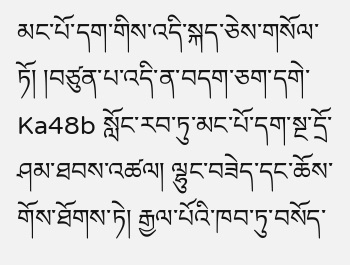མང་པོ་དག་གིས་འདི་སྐད་ཅེས་གསོལ་ཏོ། །བཙུན་པ་འདི་ན་བདག་ཅག་དགེ་ Ka48b སློང་རབ་ཏུ་མང་པོ་དག་སྔ་དྲོ་ཤམ་ཐབས་འཚལ། ལྷུང་བཟེད་དང་ཆོས་གོས་ཐོགས་ཏེ། རྒྱལ་པོའི་ཁབ་ཏུ་བསོད་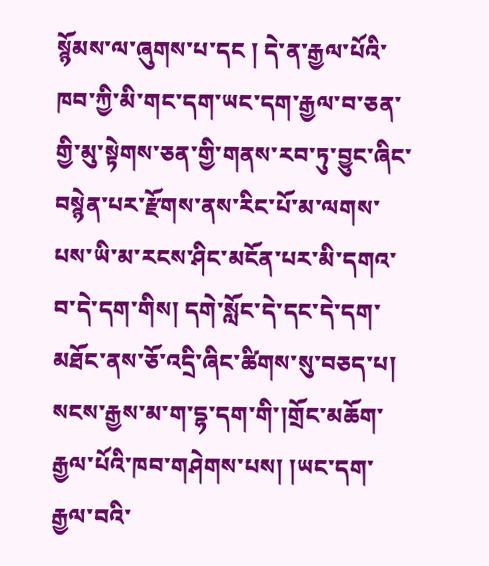སྙོམས་ལ་ཞུགས་པ་དང ། དེ་ན་རྒྱལ་པོའི་ཁབ་ཀྱི་མི་གང་དག་ཡང་དག་རྒྱལ་བ་ཅན་གྱི་མུ་སྟེགས་ཅན་གྱི་གནས་རབ་ཏུ་བྱུང་ཞིང་བསྙེན་པར་རྫོགས་ནས་རིང་པོ་མ་ལགས་པས་ཡི་མ་རངས་ཤིང་མངོན་པར་མི་དགའ་བ་དེ་དག་གིས། དགེ་སློང་དེ་དང་དེ་དག་མཐོང་ནས་ཅོ་འདྲི་ཞིང་ཚིགས་སུ་བཅད་པ། སངས་རྒྱས་མ་ག་དྷ་དག་གི་།གྲོང་མཆོག་རྒྱལ་པོའི་ཁབ་གཤེགས་པས། །ཡང་དག་རྒྱལ་བའི་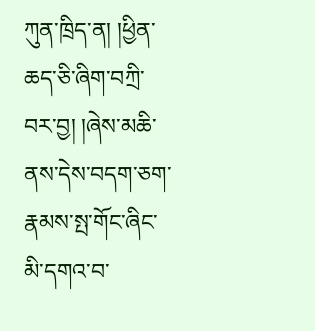ཀུན་ཁྲིད་ན། །ཕྱིན་ཆད་ཅི་ཞིག་བཀྲི་བར་བྱ། །ཞེས་མཆི་ནས་དེས་བདག་ཅག་རྣམས་སྤ་གོང་ཞིང་མི་དགའ་བ་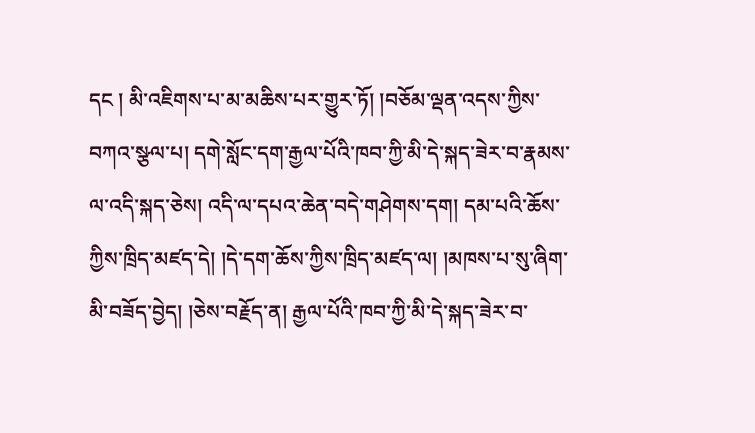དང ། མི་འཇིགས་པ་མ་མཆིས་པར་གྱུར་ཏོ། །བཅོམ་ལྡན་འདས་ཀྱིས་བཀའ་སྩལ་པ། དགེ་སློང་དག་རྒྱལ་པོའི་ཁབ་ཀྱི་མི་དེ་སྐད་ཟེར་བ་རྣམས་ལ་འདི་སྐད་ཅེས། འདི་ལ་དཔའ་ཆེན་བདེ་གཤེགས་དག། དམ་པའི་ཆོས་ཀྱིས་ཁྲིད་མཛད་དེ། །དེ་དག་ཆོས་ཀྱིས་ཁྲིད་མཛད་ལ། །མཁས་པ་སུ་ཞིག་མི་བཟོད་བྱེད། །ཅེས་བརྗོད་ན། རྒྱལ་པོའི་ཁབ་ཀྱི་མི་དེ་སྐད་ཟེར་བ་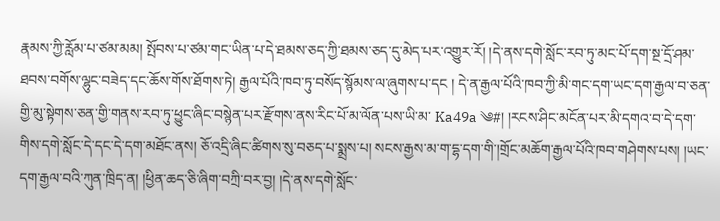རྣམས་ཀྱི་རློམ་པ་ཙམ་མམ། སྤོབས་པ་ཙམ་གང་ཡིན་པ་དེ་ཐམས་ཅད་ཀྱི་ཐམས་ཅད་དུ་མེད་པར་འགྱུར་རོ། །དེ་ནས་དགེ་སློང་རབ་ཏུ་མང་པོ་དག་སྔ་དྲོ་ཤམ་ཐབས་བགོས་ལྷུང་བཟེད་དང་ཆོས་གོས་ཐོགས་ཏེ། རྒྱལ་པོའི་ཁབ་ཏུ་བསོད་སྙོམས་ལ་ཞུགས་པ་དང ། དེ་ན་རྒྱལ་པོའི་ཁབ་ཀྱི་མི་གང་དག་ཡང་དག་རྒྱལ་བ་ཅན་གྱི་མུ་སྟེགས་ཅན་གྱི་གནས་རབ་ཏུ་ཕྱུང་ཞིང་བསྙེན་པར་རྫོགས་ནས་རིང་པོ་མ་ལོན་པས་ཡི་མ་ Ka49a ༄#། །རངས་ཤིང་མངོན་པར་མི་དགའ་བ་དེ་དག་གིས་དགེ་སློང་དེ་དང་དེ་དག་མཐོང་ནས། ཅོ་འདྲི་ཞིང་ཚིགས་སུ་བཅད་པ་སྨྲས་པ། སངས་རྒྱས་མ་ག་དྷ་དག་གི་།གྲོང་མཆོག་རྒྱལ་པོའི་ཁབ་གཤེགས་པས། །ཡང་དག་རྒྱལ་བའི་ཀུན་ཁྲིད་ན། །ཕྱིན་ཆད་ཅི་ཞིག་བཀྲི་བར་བྱ། །དེ་ནས་དགེ་སློང་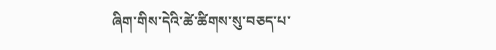ཞིག་གིས་དེའི་ཚེ་ཚིགས་སུ་བཅད་པ་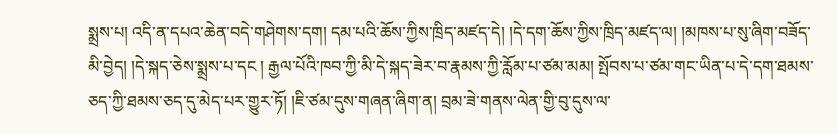སྨྲས་པ། འདི་ན་དཔའ་ཆེན་བདེ་གཤེགས་དག། དམ་པའི་ཆོས་ཀྱིས་ཁྲིད་མཛད་དེ། །དེ་དག་ཆོས་ཀྱིས་ཁྲིད་མཛད་ལ། །མཁས་པ་སུ་ཞིག་བཟོད་མི་བྱེད། །དེ་སྐད་ཅེས་སྨྲས་པ་དང ། རྒྱལ་པོའི་ཁབ་ཀྱི་མི་དེ་སྐད་ཟེར་བ་རྣམས་ཀྱི་རློམ་པ་ཙམ་མམ། སྤོབས་པ་ཙམ་གང་ཡིན་པ་དེ་དག་ཐམས་ཅད་ཀྱི་ཐམས་ཅད་དུ་མེད་པར་གྱུར་ཏོ། །ཇི་ཙམ་དུས་གཞན་ཞིག་ན། བྲམ་ཟེ་གནས་ལེན་གྱི་བུ་དུས་ལ་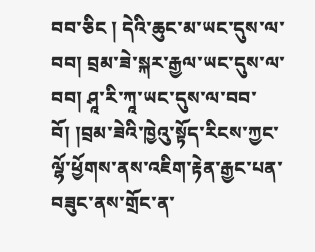བབ་ཅིང ། དེའི་ཆུང་མ་ཡང་དུས་ལ་བབ། བྲམ་ཟེ་སྐར་རྒྱལ་ཡང་དུས་ལ་བབ། ཤཱ་རི་ཀཱ་ཡང་དུས་ལ་བབ་བོ། །བྲམ་ཟེའི་ཁྱེའུ་སྟོད་རིངས་ཀྱང་ལྷོ་ཕྱོགས་ནས་འཇིག་རྟེན་རྒྱང་པན་བཟུང་ནས་གྲོང་ན་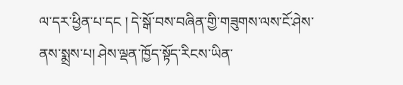ལ་དར་ཕྱིན་པ་དང ། དེ་སྒོ་བས་བཞིན་གྱི་གཟུགས་ལས་ངོ་ཤེས་ནས་སྨྲས་པ། ཤེས་ལྡན་ཁྱོད་སྟོད་རིངས་ཡིན་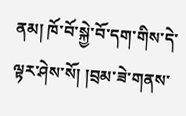ནམ། ཁོ་བོ་སྐྱེ་བོ་དག་གིས་དེ་ལྟར་ཤེས་སོ། །བྲམ་ཟེ་གནས་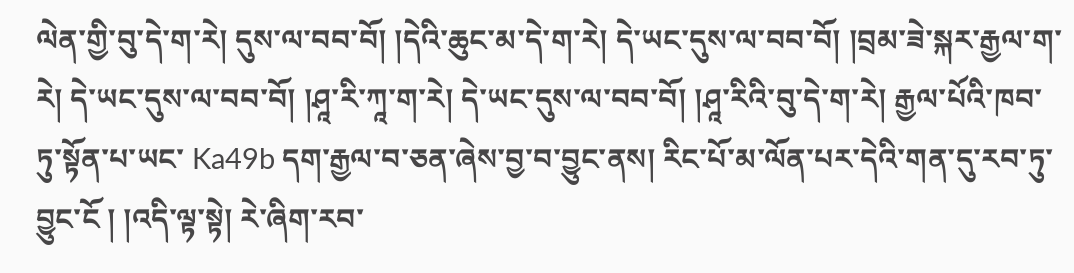ལེན་གྱི་བུ་དེ་ག་རེ། དུས་ལ་བབ་བོ། །དེའི་ཆུང་མ་དེ་ག་རེ། དེ་ཡང་དུས་ལ་བབ་བོ། །བྲམ་ཟེ་སྐར་རྒྱལ་ག་རེ། དེ་ཡང་དུས་ལ་བབ་བོ། །ཤཱ་རི་ཀཱ་ག་རེ། དེ་ཡང་དུས་ལ་བབ་བོ། །ཤཱ་རིའི་བུ་དེ་ག་རེ། རྒྱལ་པོའི་ཁབ་ཏུ་སྟོན་པ་ཡང་ Ka49b དག་རྒྱལ་བ་ཅན་ཞེས་བྱ་བ་བྱུང་ནས། རིང་པོ་མ་ལོན་པར་དེའི་གན་དུ་རབ་ཏུ་བྱུང་ངོ ། །འདི་ལྟ་སྟེ། རེ་ཞིག་རབ་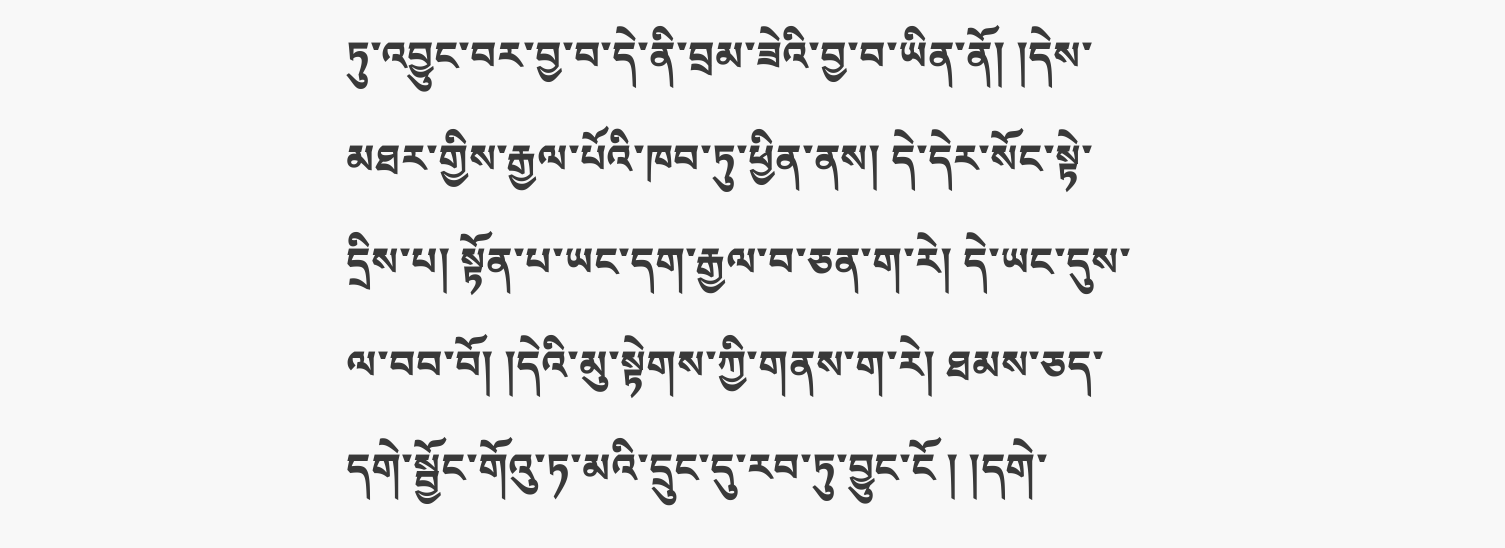ཏུ་འབྱུང་བར་བྱ་བ་དེ་ནི་བྲམ་ཟེའི་བྱ་བ་ཡིན་ནོ། །དེས་མཐར་གྱིས་རྒྱལ་པོའི་ཁབ་ཏུ་ཕྱིན་ནས། དེ་དེར་སོང་སྟེ་དྲིས་པ། སྟོན་པ་ཡང་དག་རྒྱལ་བ་ཅན་ག་རེ། དེ་ཡང་དུས་ལ་བབ་བོ། །དེའི་མུ་སྟེགས་ཀྱི་གནས་ག་རེ། ཐམས་ཅད་དགེ་སྦྱོང་གོའུ་ཏ་མའི་དྲུང་དུ་རབ་ཏུ་བྱུང་ངོ ། །དགེ་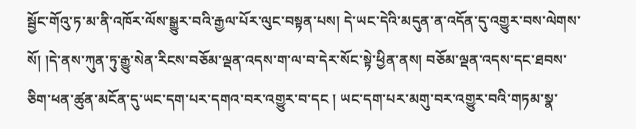སྦྱོང་གོའུ་ཏ་མ་ནི་འཁོར་ལོས་སྒྱུར་བའི་རྒྱལ་པོར་ལུང་བསྟན་པས། དེ་ཡང་དེའི་མདུན་ན་འདོན་དུ་འགྱུར་བས་ལེགས་སོ། །དེ་ནས་ཀུན་ཏུ་རྒྱུ་སེན་རིངས་བཅོམ་ལྡན་འདས་ག་ལ་བ་དེར་སོང་སྟེ་ཕྱིན་ནས། བཅོམ་ལྡན་འདས་དང་ཐབས་ཅིག་ཕན་ཚུན་མངོན་དུ་ཡང་དག་པར་དགའ་བར་འགྱུར་བ་དང ། ཡང་དག་པར་མགུ་བར་འགྱུར་བའི་གཏམ་སྣ་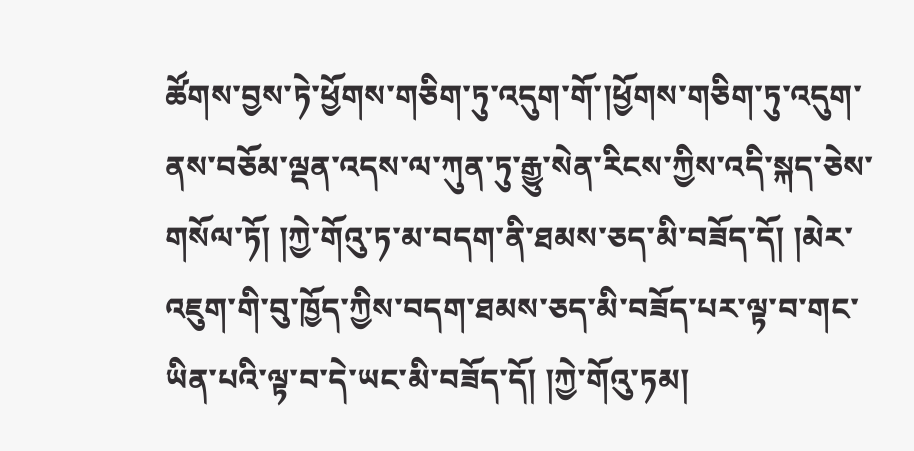ཚོགས་བྱས་ཏེ་ཕྱོགས་གཅིག་ཏུ་འདུག་གོ་།ཕྱོགས་གཅིག་ཏུ་འདུག་ནས་བཅོམ་ལྡན་འདས་ལ་ཀུན་ཏུ་རྒྱུ་སེན་རིངས་ཀྱིས་འདི་སྐད་ཅེས་གསོལ་ཏོ། །ཀྱེ་གོའུ་ཏ་མ་བདག་ནི་ཐམས་ཅད་མི་བཟོད་དོ། །མེར་འཇུག་གི་བུ་ཁྱོད་ཀྱིས་བདག་ཐམས་ཅད་མི་བཟོད་པར་ལྟ་བ་གང་ཡིན་པའི་ལྟ་བ་དེ་ཡང་མི་བཟོད་དོ། །ཀྱེ་གོའུ་ཏམ།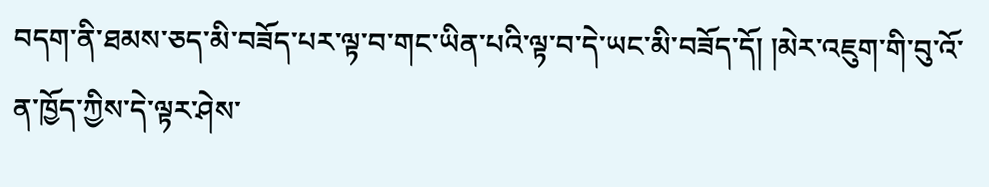བདག་ནི་ཐམས་ཅད་མི་བཟོད་པར་ལྟ་བ་གང་ཡིན་པའི་ལྟ་བ་དེ་ཡང་མི་བཟོད་དོ། །མེར་འཇུག་གི་བུ་འོ་ན་ཁྱོད་ཀྱིས་དེ་ལྟར་ཤེས་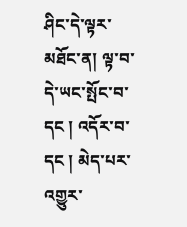ཤིང་དེ་ལྟར་མཐོང་ན། ལྟ་བ་དེ་ཡང་སྤོང་བ་དང ། འདོར་བ་དང ། མེད་པར་འགྱུར་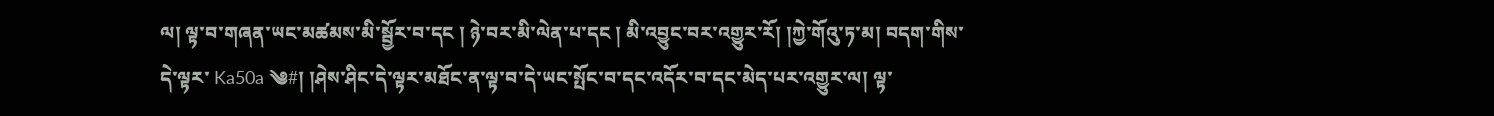ལ། ལྟ་བ་གཞན་ཡང་མཚམས་མི་སྦྱོར་བ་དང ། ཉེ་བར་མི་ལེན་པ་དང ། མི་འབྱུང་བར་འགྱུར་རོ། །ཀྱེ་གོའུ་ཏ་མ། བདག་གིས་དེ་ལྟར་ Ka50a ༄#། །ཤེས་ཤིང་དེ་ལྟར་མཐོང་ན་ལྟ་བ་དེ་ཡང་སྤོང་བ་དང་འདོར་བ་དང་མེད་པར་འགྱུར་ལ། ལྟ་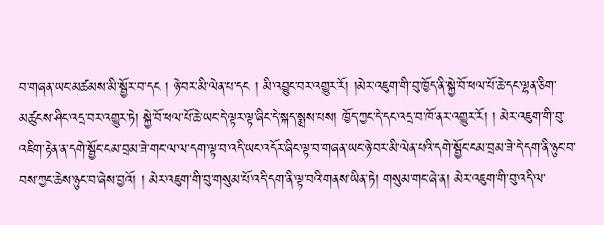བ་གཞན་ཡང་མཚམས་མི་སྦྱོར་བ་དང ། ཉེ་བར་མི་ལེན་པ་དང ། མི་འབྱུང་བར་འགྱུར་རོ། །མེར་འཇུག་གི་བུ་ཁྱོད་ནི་སྐྱེ་བོ་ཕལ་པོ་ཆེ་དང་ལྷན་ཅིག་མཚུངས་ཤིང་འདྲ་བར་འགྱུར་ཏེ། སྐྱེ་བོ་ཕལ་པོ་ཆེ་ཡང་དེ་ལྟར་ལྟ་ཞིང་དེ་སྐད་སྨྲས་པས། ཁྱོད་ཀྱང་དེ་དང་འདྲ་བ་ཁོ་ནར་འགྱུར་རོ། ། མེར་འཇུག་གི་བུ་འཇིག་རྟེན་ན་དགེ་སྦྱོང་ངམ་བྲམ་ཟེ་གང་ལ་ལ་དག་ལྟ་བ་འདི་ཡང་འདོར་ཞིང་ལྟ་བ་གཞན་ཡང་ཉེ་བར་མི་ལེན་པའི་དགེ་སྦྱོང་ངམ་བྲམ་ཟེ་དེ་དག་ནི་ཉུང་བ་བས་ཀྱང་ཆེས་ཉུང་བ་ཞེས་བྱའོ། ། མེར་འཇུག་གི་བུ་གསུམ་པོ་འདི་དག་ནི་ལྟ་བའི་གནས་ཡིན་ཏེ། གསུམ་གང་ཞེ་ན། མེར་འཇུག་གི་བུ་འདི་ལ་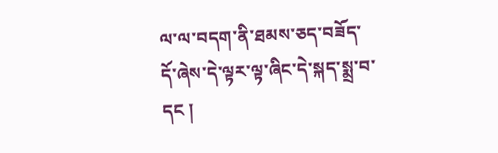ལ་ལ་བདག་ནི་ཐམས་ཅད་བཟོད་དོ་ཞེས་དེ་ལྟར་ལྟ་ཞིང་དེ་སྐད་སྨྲ་བ་དང །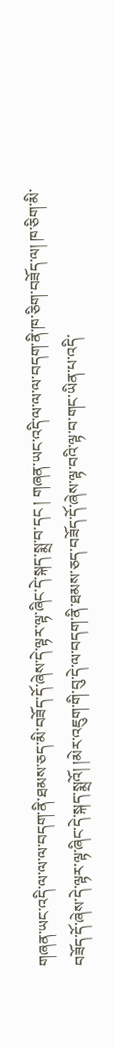གཞན་ཡང་འདི་ལ་ལ་ལ་བདག་ནི་ཐམས་ཅད་མི་བཟོད་དོ་ཞེས་དེ་ལྟར་ལྟ་ཞིང་དེ་སྐད་སྨྲ་བ་དང ། གཞན་ཡང་འདི་ལ་ལ་ལ་བདག་ནི་ཁ་ཅིག་བཟོད་ལ། ཁ་ཅིག་མི་བཟོད་དོ་ཞེས་དེ་ལྟར་ལྟ་ཞིང་དེ་སྐད་སྨྲའོ། །མེར་འཇུག་གི་བུ་དེ་ལ་བདག་ནི་ཐམས་ཅད་བཟོད་དོ་ཞེས་ལྟ་བའི་ལྟ་བ་གང་ཡིན་པ་འདི་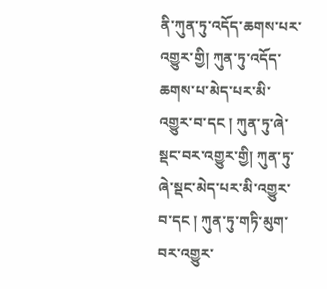ནི་ཀུན་ཏུ་འདོད་ཆགས་པར་འགྱུར་གྱི། ཀུན་ཏུ་འདོད་ཆགས་པ་མེད་པར་མི་འགྱུར་བ་དང ། ཀུན་ཏུ་ཞེ་སྡང་བར་འགྱུར་གྱི། ཀུན་ཏུ་ཞེ་སྡང་མེད་པར་མི་འགྱུར་བ་དང ། ཀུན་ཏུ་གཏི་མུག་བར་འགྱུར་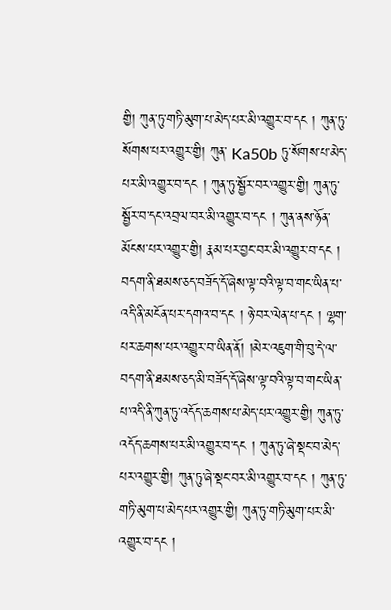གྱི། ཀུན་ཏུ་གཏི་མུག་པ་མེད་པར་མི་འགྱུར་བ་དང ། ཀུན་ཏུ་སོགས་པར་འགྱུར་གྱི། ཀུན་ Ka50b ཏུ་སོགས་པ་མེད་པར་མི་འགྱུར་བ་དང ། ཀུན་ཏུ་སྦྱོར་བར་འགྱུར་གྱི། ཀུན་ཏུ་སྦྱོར་བ་དང་འབྲལ་བར་མི་འགྱུར་བ་དང ། ཀུན་ནས་ཉོན་མོངས་པར་འགྱུར་གྱི། རྣམ་པར་བྱང་བར་མི་འགྱུར་བ་དང ། བདག་ནི་ཐམས་ཅད་བཟོད་དོ་ཞེས་ལྟ་བའི་ལྟ་བ་གང་ཡིན་པ་འདི་ནི་མངོན་པར་དགའ་བ་དང ། ཉེ་བར་ལེན་པ་དང ། ལྷག་པར་ཆགས་པར་འགྱུར་བ་ཡིན་ནོ། །མེར་འཇུག་གི་བུ་དེ་ལ་བདག་ནི་ཐམས་ཅད་མི་བཟོད་དོ་ཞེས་ལྟ་བའི་ལྟ་བ་གང་ཡིན་པ་འདི་ནི་ཀུན་ཏུ་འདོད་ཆགས་པ་མེད་པར་འགྱུར་གྱི། ཀུན་ཏུ་འདོད་ཆགས་པར་མི་འགྱུར་བ་དང ། ཀུན་ཏུ་ཞེ་སྡང་བ་མེད་པར་འགྱུར་གྱི། ཀུན་ཏུ་ཞེ་སྡང་བར་མི་འགྱུར་བ་དང ། ཀུན་ཏུ་གཏི་མུག་པ་མེད་པར་འགྱུར་གྱི། ཀུན་ཏུ་གཏི་མུག་པར་མི་འགྱུར་བ་དང །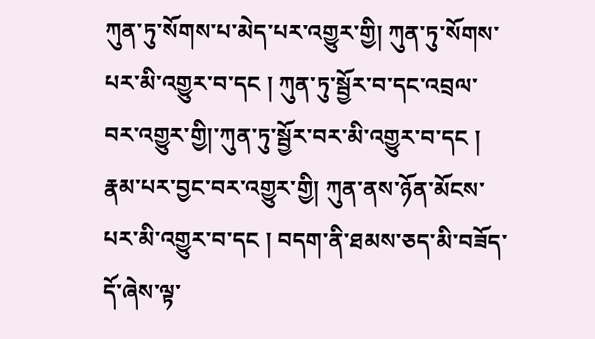ཀུན་ཏུ་སོགས་པ་མེད་པར་འགྱུར་གྱི། ཀུན་ཏུ་སོགས་པར་མི་འགྱུར་བ་དང ། ཀུན་ཏུ་སྦྱོར་བ་དང་འབྲལ་བར་འགྱུར་གྱི།་ཀུན་ཏུ་སྦྱོར་བར་མི་འགྱུར་བ་དང ། རྣམ་པར་བྱང་བར་འགྱུར་གྱི། ཀུན་ནས་ཉོན་མོངས་པར་མི་འགྱུར་བ་དང ། བདག་ནི་ཐམས་ཅད་མི་བཟོད་དོ་ཞེས་ལྟ་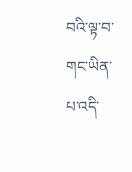བའི་ལྟ་བ་གང་ཡིན་པ་འདི་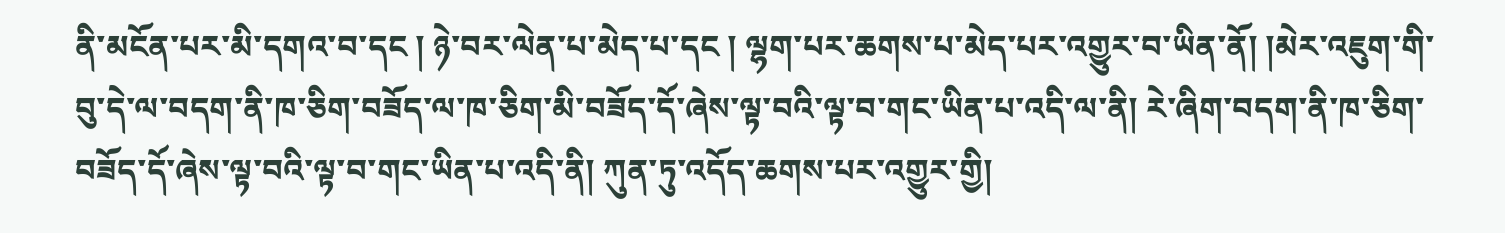ནི་མངོན་པར་མི་དགའ་བ་དང ། ཉེ་བར་ལེན་པ་མེད་པ་དང ། ལྷག་པར་ཆགས་པ་མེད་པར་འགྱུར་བ་ཡིན་ནོ། །མེར་འཇུག་གི་བུ་དེ་ལ་བདག་ནི་ཁ་ཅིག་བཟོད་ལ་ཁ་ཅིག་མི་བཟོད་དོ་ཞེས་ལྟ་བའི་ལྟ་བ་གང་ཡིན་པ་འདི་ལ་ནི། རེ་ཞིག་བདག་ནི་ཁ་ཅིག་བཟོད་དོ་ཞེས་ལྟ་བའི་ལྟ་བ་གང་ཡིན་པ་འདི་ནི། ཀུན་ཏུ་འདོད་ཆགས་པར་འགྱུར་གྱི།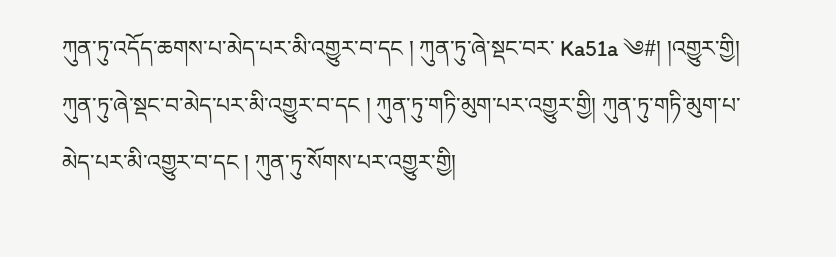ཀུན་ཏུ་འདོད་ཆགས་པ་མེད་པར་མི་འགྱུར་བ་དང ། ཀུན་ཏུ་ཞེ་སྡང་བར་ Ka51a ༄#། །འགྱུར་གྱི། ཀུན་ཏུ་ཞེ་སྡང་བ་མེད་པར་མི་འགྱུར་བ་དང ། ཀུན་ཏུ་གཏི་མུག་པར་འགྱུར་གྱི། ཀུན་ཏུ་གཏི་མུག་པ་མེད་པར་མི་འགྱུར་བ་དང ། ཀུན་ཏུ་སོགས་པར་འགྱུར་གྱི།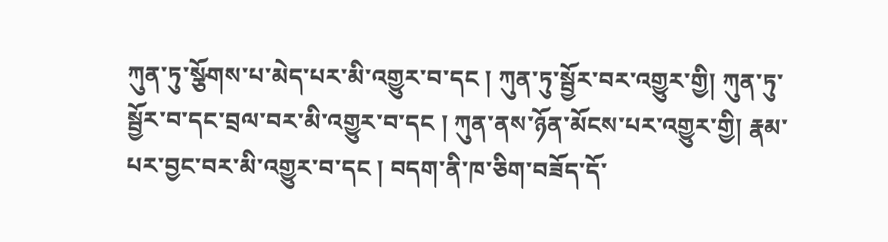ཀུན་ཏུ་སྩོགས་པ་མེད་པར་མི་འགྱུར་བ་དང ། ཀུན་ཏུ་སྦྱོར་བར་འགྱུར་གྱི། ཀུན་ཏུ་སྦྱོར་བ་དང་བྲལ་བར་མི་འགྱུར་བ་དང ། ཀུན་ནས་ཉོན་མོངས་པར་འགྱུར་གྱི། རྣམ་པར་བྱང་བར་མི་འགྱུར་བ་དང ། བདག་ནི་ཁ་ཅིག་བཟོད་དོ་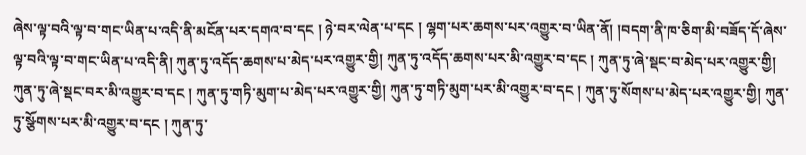ཞེས་ལྟ་བའི་ལྟ་བ་གང་ཡིན་པ་འདི་ནི་མངོན་པར་དགའ་བ་དང ། ཉེ་བར་ལེན་པ་དང ། ལྷག་པར་ཆགས་པར་འགྱུར་བ་ཡིན་ནོ། །བདག་ནི་ཁ་ཅིག་མི་བཟོད་དོ་ཞེས་ལྟ་བའི་ལྟ་བ་གང་ཡིན་པ་འདི་ནི། ཀུན་ཏུ་འདོད་ཆགས་པ་མེད་པར་འགྱུར་གྱི། ཀུན་ཏུ་འདོད་ཆགས་པར་མི་འགྱུར་བ་དང ། ཀུན་ཏུ་ཞེ་སྡང་བ་མེད་པར་འགྱུར་གྱི། ཀུན་ཏུ་ཞེ་སྡང་བར་མི་འགྱུར་བ་དང ། ཀུན་ཏུ་གཏི་མུག་པ་མེད་པར་འགྱུར་གྱི། ཀུན་ཏུ་གཏི་མུག་པར་མི་འགྱུར་བ་དང ། ཀུན་ཏུ་སོགས་པ་མེད་པར་འགྱུར་གྱི། ཀུན་ཏུ་སྩོགས་པར་མི་འགྱུར་བ་དང ། ཀུན་ཏུ་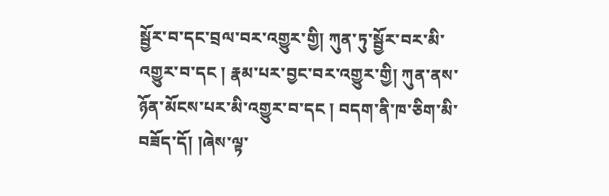སྦྱོར་བ་དང་བྲལ་བར་འགྱུར་གྱི། ཀུན་ཏུ་སྦྱོར་བར་མི་འགྱུར་བ་དང ། རྣམ་པར་བྱང་བར་འགྱུར་གྱི། ཀུན་ནས་ཉོན་མོངས་པར་མི་འགྱུར་བ་དང ། བདག་ནི་ཁ་ཅིག་མི་བཟོད་དོ། །ཞེས་ལྟ་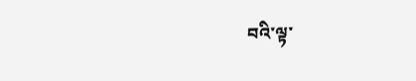བའི་ལྟ་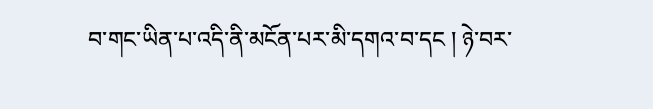བ་གང་ཡིན་པ་འདི་ནི་མངོན་པར་མི་དགའ་བ་དང ། ཉེ་བར་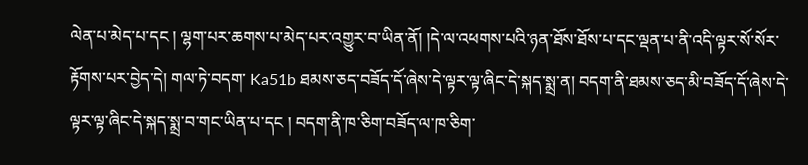ལེན་པ་མེད་པ་དང ། ལྷག་པར་ཆགས་པ་མེད་པར་འགྱུར་བ་ཡིན་ནོ། །དེ་ལ་འཕགས་པའི་ཉན་ཐོས་ཐོས་པ་དང་ལྡན་པ་ནི་འདི་ལྟར་སོ་སོར་རྟོགས་པར་བྱེད་དེ། གལ་ཏེ་བདག་ Ka51b ཐམས་ཅད་བཟོད་དོ་ཞེས་དེ་ལྟར་ལྟ་ཞིང་དེ་སྐད་སྨྲ་ན། བདག་ནི་ཐམས་ཅད་མི་བཟོད་དོ་ཞེས་དེ་ལྟར་ལྟ་ཞིང་དེ་སྐད་སྨྲ་བ་གང་ཡིན་པ་དང ། བདག་ནི་ཁ་ཅིག་བཟོད་ལ་ཁ་ཅིག་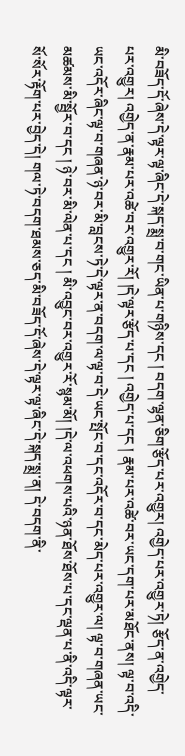མི་བཟོད་དོ་ཞེས་དེ་ལྟར་ལྟ་ཞིང་དེ་སྐད་སྨྲ་བ་གང་ཡིན་པ་གཉིས་དང ། བདག་ལྷན་ཅིག་རྩོད་པར་འགྱུར། འགྱེད་པར་འགྱུར་ཏེ། རྩོད་ན་འགྱེད་པར་འགྱུར། འགྱེད་ན་རྣམ་པར་འཚེ་བར་འགྱུར་རོ། །དེ་ལྟར་རྩོད་པ་དང ། འགྱེད་པ་དང ། རྣམ་པར་འཚེ་བར་ཡང་དག་པར་མཐོང་ནས། ལྟ་བ་འདི་ཡང་འདོར་ཞིང་ལྟ་བ་གཞན་ཉེ་བར་མི་བླངས་ཏེ་དེ་ལྟར་ན་བདག་ལ་ལྟ་བ་དེ་ཡང་སྤོང་བ་དང་འདོར་བ་དང་མེད་པར་འགྱུར་ལ། ལྟ་བ་གཞན་ཡང་མཚམས་མི་སྦྱོར་བ་དང ། ཉེ་བར་མི་ལེན་པ་དང ། མི་འབྱུང་བར་འགྱུར་རོ་སྙམ་མོ། །དེ་ལ་འཕགས་པའི་ཉན་ཐོས་ཐོས་པ་དང་ལྡན་པ་ནི་འདི་ལྟར་སོ་སོར་རྟོག་པར་བྱེད་དེ། གལ་ཏེ་བདག་ཐམས་ཅད་མི་བཟོད་དོ་ཞེས་དེ་ལྟར་ལྟ་ཞིང་དེ་སྐད་སྨྲ་ན། དེ་བདག་ནི་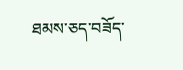ཐམས་ཅད་བཟོད་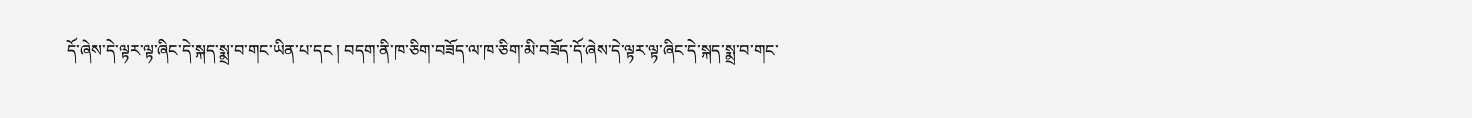དོ་ཞེས་དེ་ལྟར་ལྟ་ཞིང་དེ་སྐད་སྨྲ་བ་གང་ཡིན་པ་དང ། བདག་ནི་ཁ་ཅིག་བཟོད་ལ་ཁ་ཅིག་མི་བཟོད་དོ་ཞེས་དེ་ལྟར་ལྟ་ཞིང་དེ་སྐད་སྨྲ་བ་གང་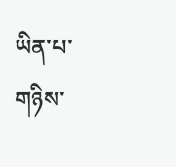ཡིན་པ་གཉིས་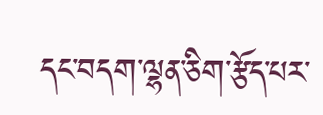དང་བདག་ལྷན་ཅིག་རྩོད་པར་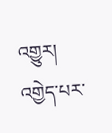འགྱུར། འགྱེད་པར་